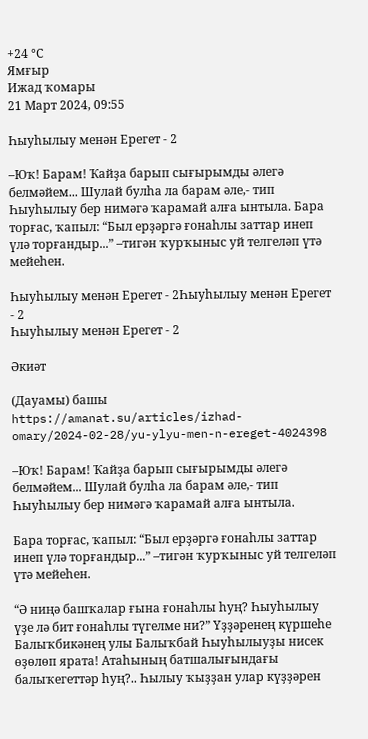+24 °С
Ямғыр
Ижад ҡомары
21 Март 2024, 09:55

Һыуһылыу менән Ерегет - 2

–Юҡ! Барам! Ҡайҙа барып сығырымды әлегә белмәйем... Шулай булһа ла барам әле,- тип Һыуһылыу бер нимәгә ҡарамай алға ынтыла. Бара торғас, ҡапыл: “Был ерҙәргә ғонаһлы заттар инеп үлә торғандыр...” –тигән ҡурҡыныс уй телгеләп үтә мейеһен.

Һыуһылыу менән Ерегет - 2Һыуһылыу менән Ерегет - 2
Һыуһылыу менән Ерегет - 2

Әкиәт

(Дауамы) башы https://amanat.su/articles/izhad-omary/2024-02-28/yu-ylyu-men-n-ereget-4024398

–Юҡ! Барам! Ҡайҙа барып сығырымды әлегә белмәйем... Шулай булһа ла барам әле,- тип Һыуһылыу бер нимәгә ҡарамай алға ынтыла.

Бара торғас, ҡапыл: “Был ерҙәргә ғонаһлы заттар инеп үлә торғандыр...” –тигән ҡурҡыныс уй телгеләп үтә мейеһен.

“Ә ниңә башҡалар ғына ғонаһлы һуң? Һыуһылыу үҙе лә бит ғонаһлы түгелме ни?” Үҙҙәренең күршеһе Балыҡбикәнең улы Балыҡбай Һыуһылыуҙы нисек өҙөлөп ярата! Атаһының батшалығындағы балыҡегеттәр һуң?.. Һылыу ҡыҙҙан улар күҙҙәрен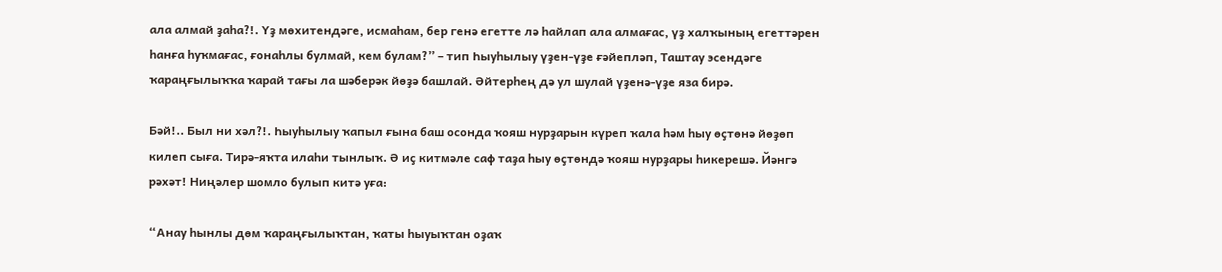ала алмай ҙаһа?!. Үҙ мөхитендәге, исмаһам, бер генә егетте лә һайлап ала алмағас, үҙ халҡының егеттәрен һанға һуҡмағас, ғонаһлы булмай, кем булам?” – тип Һыуһылыу үҙен-үҙе ғәйепләп, Таштау эсендәге ҡараңғылыҡҡа ҡарай тағы ла шәберәк йөҙә башлай. Әйтерһең дә ул шулай үҙенә-үҙе яза бирә.

Бәй!.. Был ни хәл?!. Һыуһылыу ҡапыл ғына баш осонда ҡояш нурҙарын күреп ҡала һәм һыу өҫтөнә йөҙөп килеп сыға. Тирә-яҡта илаһи тынлыҡ. Ә иҫ китмәле саф таҙа һыу өҫтөндә ҡояш нурҙары һикерешә. Йәнгә рәхәт! Ниңәлер шомло булып китә уға:

“Анау һынлы дөм ҡараңғылыҡтан, ҡаты һыуыҡтан оҙаҡ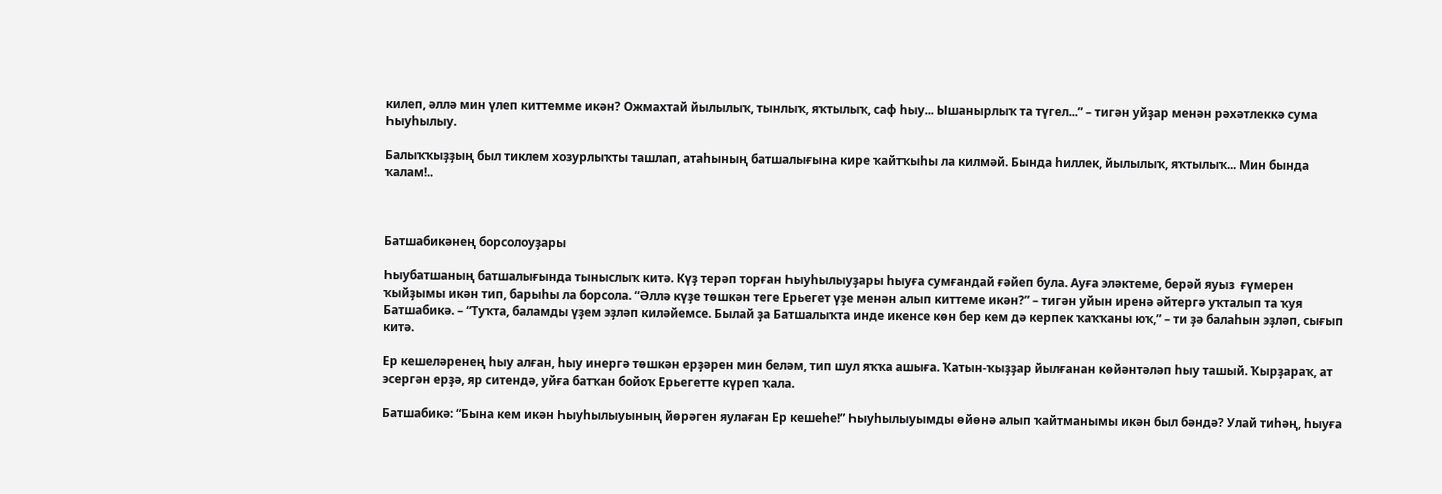килеп, әллә мин үлеп киттемме икән? Ожмахтай йылылыҡ, тынлыҡ, яҡтылыҡ, саф һыу... Ышанырлыҡ та түгел...” – тигән уйҙар менән рәхәтлеккә сума Һыуһылыу.

Балыҡҡыҙҙың был тиклем хозурлыҡты ташлап, атаһының батшалығына кире ҡайтҡыһы ла килмәй. Бында һиллек, йылылыҡ, яҡтылыҡ... Мин бында ҡалам!..



Батшабикәнең борсолоуҙары

Һыубатшаның батшалығында тыныслыҡ китә. Күҙ терәп торған Һыуһылыуҙары һыуға сумғандай ғәйеп була. Ауға эләктеме, берәй яуыз  ғүмерен ҡыйҙымы икән тип, барыһы ла борсола. “Әллә күҙе төшкән теге Ерьегет үҙе менән алып киттеме икән?” – тигән уйын иренә әйтергә уҡталып та ҡуя Батшабикә. – “Туҡта, баламды үҙем эҙләп киләйемсе. Былай ҙа Батшалыҡта инде икенсе көн бер кем дә керпек ҡаҡҡаны юҡ,” – ти ҙә балаһын эҙләп, сығып китә.

Ер кешеләренең һыу алған, һыу инергә төшкән ерҙәрен мин беләм, тип шул яҡҡа ашыға. Ҡатын-ҡыҙҙар йылғанан көйәнтәләп һыу ташый. Ҡырҙараҡ, ат эсергән ерҙә, яр ситендә, уйға батҡан бойоҡ Ерьегетте күреп ҡала.

Батшабикә: “Бына кем икән Һыуһылыуының йөрәген яулаған Ер кешеһе!” Һыуһылыуымды өйөнә алып ҡайтманымы икән был бәндә? Улай тиһәң, һыуға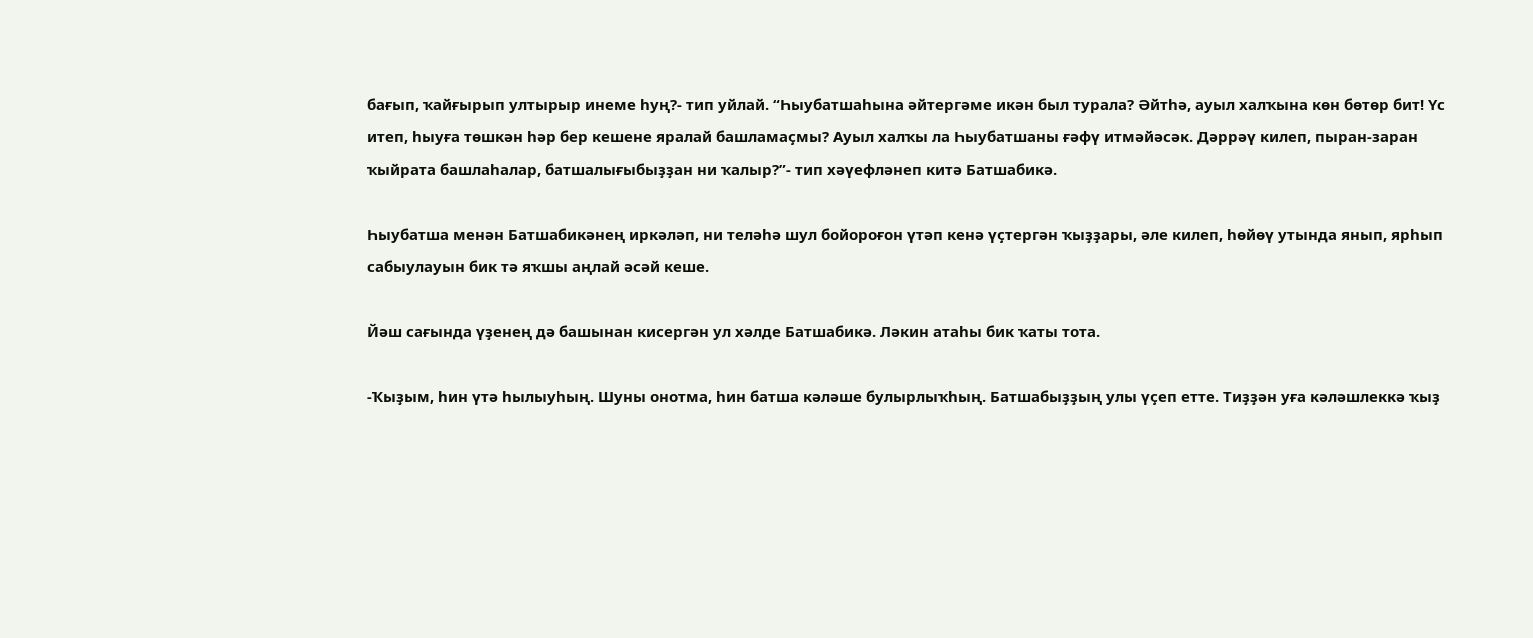бағып, ҡайғырып ултырыр инеме һуң?- тип уйлай. “Һыубатшаһына әйтергәме икән был турала? Әйтһә, ауыл халҡына көн бөтөр бит! Үс итеп, һыуға төшкән һәр бер кешене яралай башламаҫмы? Ауыл халҡы ла Һыубатшаны ғәфү итмәйәсәк. Дәррәү килеп, пыран-заран ҡыйрата башлаһалар, батшалығыбыҙҙан ни ҡалыр?”- тип хәүефләнеп китә Батшабикә.

Һыубатша менән Батшабикәнең иркәләп, ни теләһә шул бойороғон үтәп кенә үҫтергән ҡыҙҙары, әле килеп, һөйөү утында янып, ярһып сабыулауын бик тә яҡшы аңлай әсәй кеше.

Йәш сағында үҙенең дә башынан кисергән ул хәлде Батшабикә. Ләкин атаһы бик ҡаты тота.

-Ҡыҙым, һин үтә һылыуһың. Шуны онотма, һин батша кәләше булырлыҡһың. Батшабыҙҙың улы үҫеп етте. Тиҙҙән уға кәләшлеккә ҡыҙ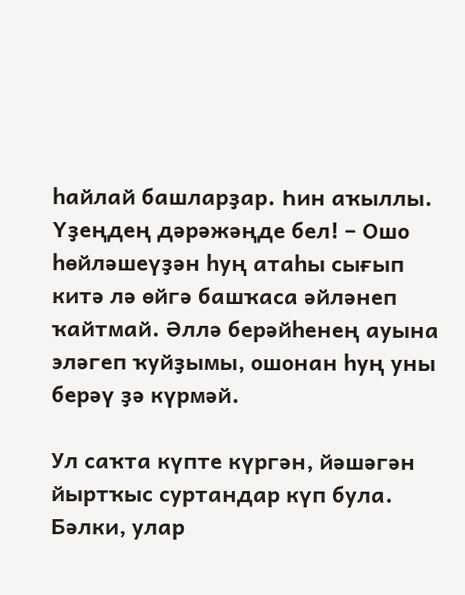һайлай башларҙар. Һин аҡыллы. Үҙеңдең дәрәжәңде бел! – Ошо һөйләшеүҙән һуң атаһы сығып китә лә өйгә башҡаса әйләнеп ҡайтмай. Әллә берәйһенең ауына эләгеп ҡуйҙымы, ошонан һуң уны берәү ҙә күрмәй.

Ул саҡта күпте күргән, йәшәгән йыртҡыс суртандар күп була. Бәлки, улар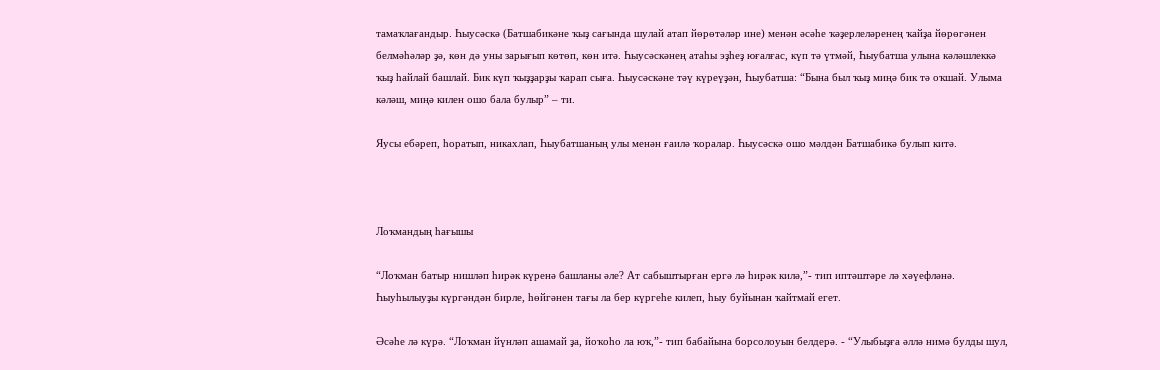тамаҡлағандыр. Һыусәскә (Батшабикәне ҡыҙ сағында шулай атап йөрөтәләр ине) менән әсәһе ҡәҙерлеләренең ҡайҙа йөрөгәнен белмәһәләр ҙә, көн дә уны зарығып көтөп, көн итә. Һыусәскәнең атаһы эҙһеҙ юғалғас, күп тә үтмәй, Һыубатша улына кәләшлеккә ҡыҙ һайлай башлай. Бик күп ҡыҙҙарҙы ҡарап сыға. Һыусәскәне тәү күреүҙән, Һыубатша: “Бына был ҡыҙ миңә бик тә оҡшай. Улыма кәләш, миңә килен ошо бала булыр” – ти.

Яусы ебәреп, һоратып, никахлап, Һыубатшаның улы менән ғаилә ҡоралар. Һыусәскә ошо мәлдән Батшабикә булып китә.



Лоҡмандың һағышы

“Лоҡман батыр нишләп һирәк күренә башланы әле? Ат сабыштырған ергә лә һирәк килә,”- тип иптәштәре лә хәүефләнә. Һыуһылыуҙы күргәндән бирле, һөйгәнен тағы ла бер күргеһе килеп, һыу буйынан ҡайтмай егет.

Әсәһе лә күрә. “Лоҡман йүнләп ашамай ҙа, йоҡоһо ла юҡ,”- тип бабайына борсолоуын белдерә. - “Улыбыҙға әллә нимә булды шул,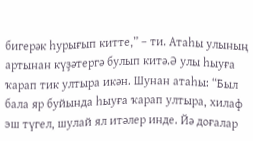бигерәк һурығып китте,” – ти. Атаһы улының артынан күҙәтергә булып китә.Ә улы һыуға ҡарап тик ултыра икән. Шунан атаһы: “Был бала яр буйында һыуға ҡарап ултыра, хилаф эш түгел, шулай ял итәлер инде. Йә доғалар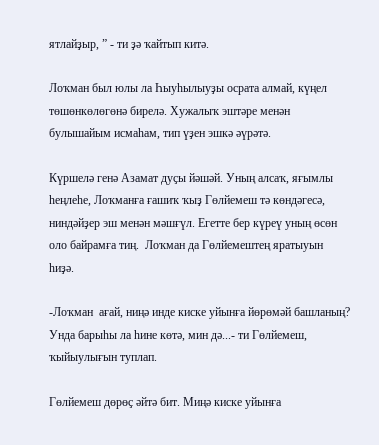ятлайҙыр, ” - ти ҙә ҡайтып китә.

Лоҡман был юлы ла Һыуһылыуҙы осрата алмай, күңел төшөнкөлөгөнә бирелә. Хужалыҡ эштәре менән булышайым исмаһам, тип үҙен эшкә әүрәтә.

Күршелә генә Азамат дуҫы йәшәй. Уның алсаҡ, яғымлы һеңлеһе, Лоҡманға ғашиҡ ҡыҙ Гөлйемеш тә көндәгесә, ниндәйҙер эш менән мәшғүл. Егетте бер күреү уның өсөн оло байрамға тиң.  Лоҡман да Гөлйемештең яратыуын һиҙә.

-Лоҡман  ағай, ниңә инде киске уйынға йөрөмәй башланың? Унда барыһы ла һине көтә, мин дә...- ти Гөлйемеш, ҡыйыулығын туплап.

Гөлйемеш дөрөҫ әйтә бит. Миңә киске уйынға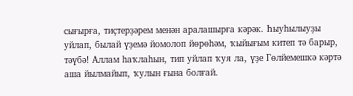сығырға, тиҫтерҙәрем менән аралашырға кәрәк. Һыуһылыуҙы уйлап, былай үҙемә йомолоп йөрөһәм, ҡыйығым китеп тә барыр, тәүбә! Аллам һаҡлаһын, тип уйлап ҡуя ла, үҙе Гөлйемешкә кәртә аша йылмайып, ҡулын ғына болғай.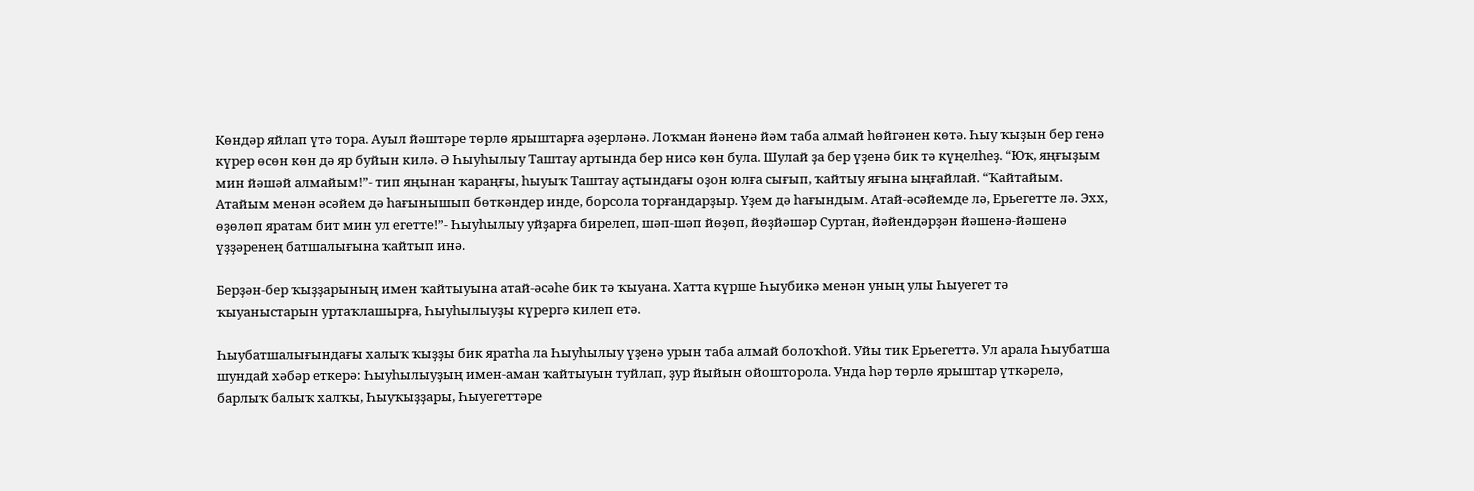Көндәр яйлап үтә тора. Ауыл йәштәре төрлө ярыштарға әҙерләнә. Лоҡман йәненә йәм таба алмай һөйгәнен көтә. Һыу ҡыҙын бер генә күрер өсөн көн дә яр буйын килә. Ә Һыуһылыу Таштау артында бер нисә көн була. Шулай ҙа бер үҙенә бик тә күңелһеҙ. “Юҡ, яңғыҙым мин йәшәй алмайым!”- тип яңынан ҡараңғы, һыуыҡ Таштау аҫтындағы оҙон юлға сығып, ҡайтыу яғына ыңғайлай. “Ҡайтайым. Атайым менән әсәйем дә һағынышып бөткәндер инде, борсола торғандарҙыр. Үҙем дә һағындым. Атай-әсәйемде лә, Ерьегетте лә. Эхх, өҙөлөп яратам бит мин ул егетте!”- Һыуһылыу уйҙарға бирелеп, шәп-шәп йөҙөп, йөҙйәшәр Суртан, йәйендәрҙән йәшенә-йәшенә үҙҙәренең батшалығына ҡайтып инә.

Берҙән-бер ҡыҙҙарының имен ҡайтыуына атай-әсәһе бик тә ҡыуана. Хатта күрше Һыубикә менән уның улы Һыуегет тә ҡыуаныстарын уртаҡлашырға, Һыуһылыуҙы күрергә килеп етә.

Һыубатшалығындағы халыҡ ҡыҙҙы бик яратһа ла Һыуһылыу үҙенә урын таба алмай болоҡһой. Уйы тик Ерьегеттә. Ул арала Һыубатша шундай хәбәр еткерә: Һыуһылыуҙың имен-аман ҡайтыуын туйлап, ҙур йыйын ойошторола. Унда һәр төрлө ярыштар үткәрелә, барлыҡ балыҡ халҡы, Һыуҡыҙҙары, Һыуегеттәре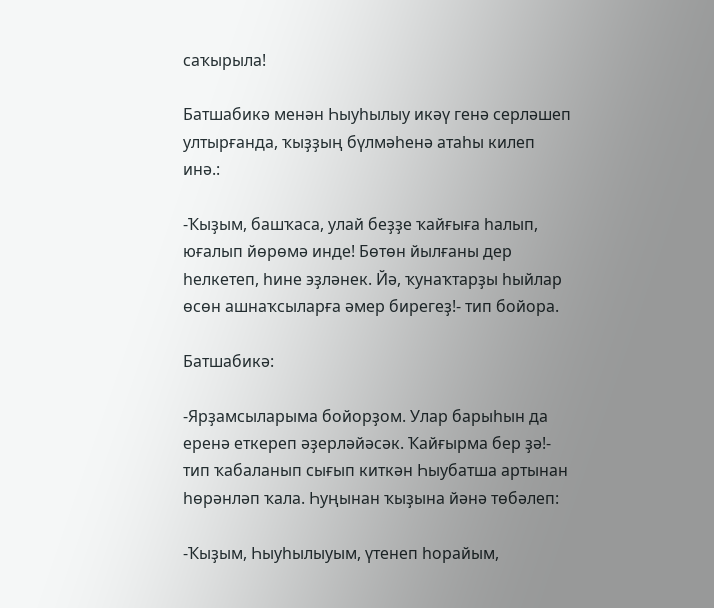саҡырыла!

Батшабикә менән Һыуһылыу икәү генә серләшеп ултырғанда, ҡыҙҙың бүлмәһенә атаһы килеп инә.:

-Ҡыҙым, башҡаса, улай беҙҙе ҡайғыға һалып, юғалып йөрөмә инде! Бөтөн йылғаны дер һелкетеп, һине эҙләнек. Йә, ҡунаҡтарҙы һыйлар өсөн ашнаҡсыларға әмер бирегеҙ!- тип бойора.

Батшабикә:

-Ярҙамсыларыма бойорҙом. Улар барыһын да еренә еткереп әҙерләйәсәк. Ҡайғырма бер ҙә!- тип ҡабаланып сығып киткән Һыубатша артынан һөрәнләп ҡала. Һуңынан ҡыҙына йәнә төбәлеп:

-Ҡыҙым, Һыуһылыуым, үтенеп һорайым,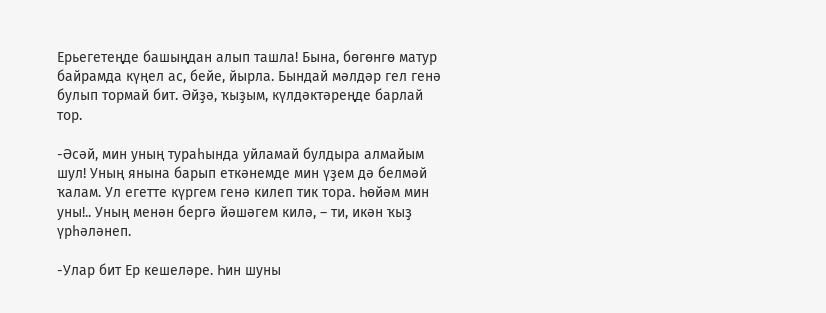Ерьегетеңде башыңдан алып ташла! Бына, бөгөнгө матур байрамда күңел ас, бейе, йырла. Бындай мәлдәр гел генә булып тормай бит. Әйҙә, ҡыҙым, күлдәктәреңде барлай тор.

-Әсәй, мин уның тураһында уйламай булдыра алмайым шул! Уның янына барып еткәнемде мин үҙем дә белмәй ҡалам. Ул егетте күргем генә килеп тик тора. Һөйәм мин уны!.. Уның менән бергә йәшәгем килә, – ти, икән ҡыҙ үрһәләнеп.

-Улар бит Ер кешеләре. Һин шуны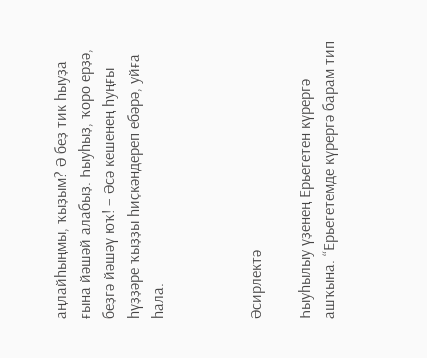аңлайһыңмы, ҡыҙым? Ә беҙ тик һыуҙа ғына йәшәй алабыҙ. Һыуһыҙ, ҡоро ерҙә, беҙгә йәшәү юҡ! – Әсә кешенең һуңғы һүҙҙәре ҡыҙҙы һиҫкәндереп ебәрә, уйға һала.



Әсирлектә

Һыуһылыу үҙенең Ерьегетен күрергә ашҡына. “Ерьегетемде күрергә барам тип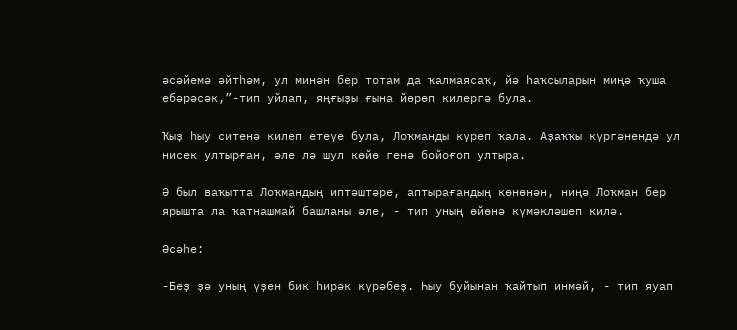әсәйемә әйтһәм, ул минән бер тотам да ҡалмаясаҡ, йә һаҡсыларын миңә ҡуша ебәрәсәк,”-тип уйлап, яңғыҙы ғына йөрөп килергә була.

Ҡыҙ һыу ситенә килеп етеүе була, Лоҡманды күреп ҡала. Аҙаҡҡы күргәнендә ул нисек ултырған, әле лә шул көйө генә бойоғоп ултыра.

Ә был ваҡытта Лоҡмандың иптәштәре, аптырағандың көнөнән, ниңә Лоҡман бер ярышта ла ҡатнашмай башланы әле, - тип уның өйөнә күмәкләшеп килә.

Әсәһе:

-Беҙ ҙә уның үҙен бик һирәк күрәбеҙ. Һыу буйынан ҡайтып инмәй, - тип яуап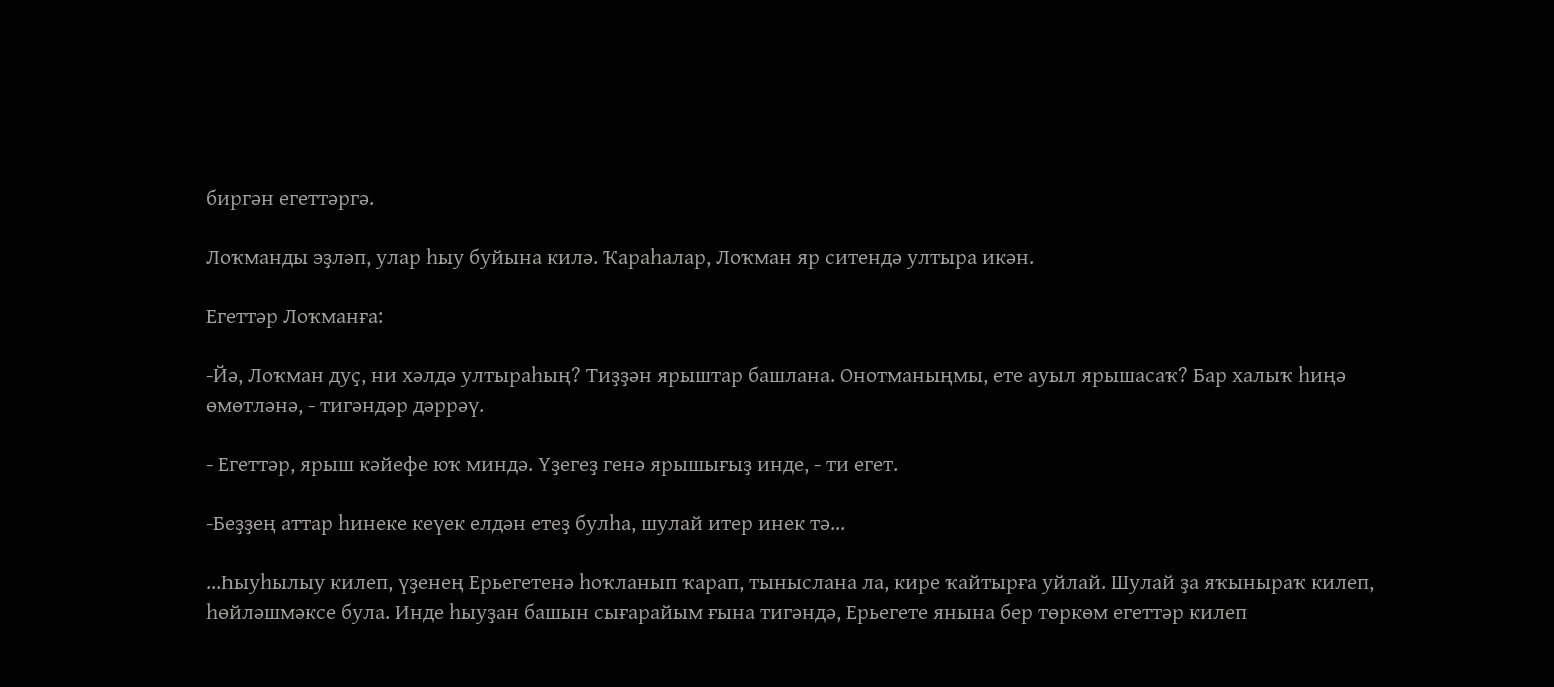биргән егеттәргә.

Лоҡманды эҙләп, улар һыу буйына килә. Ҡараһалар, Лоҡман яр ситендә ултыра икән.

Егеттәр Лоҡманға:

-Йә, Лоҡман дуҫ, ни хәлдә ултыраһың? Тиҙҙән ярыштар башлана. Онотманыңмы, ете ауыл ярышасаҡ? Бар халыҡ һиңә өмөтләнә, - тигәндәр дәррәү.

- Егеттәр, ярыш кәйефе юҡ миндә. Үҙегеҙ генә ярышығыҙ инде, - ти егет.

-Беҙҙең аттар һинеке кеүек елдән етеҙ булһа, шулай итер инек тә...

...Һыуһылыу килеп, үҙенең Ерьегетенә һоҡланып ҡарап, тыныслана ла, кире ҡайтырға уйлай. Шулай ҙа яҡыныраҡ килеп, һөйләшмәксе була. Инде һыуҙан башын сығарайым ғына тигәндә, Ерьегете янына бер төркөм егеттәр килеп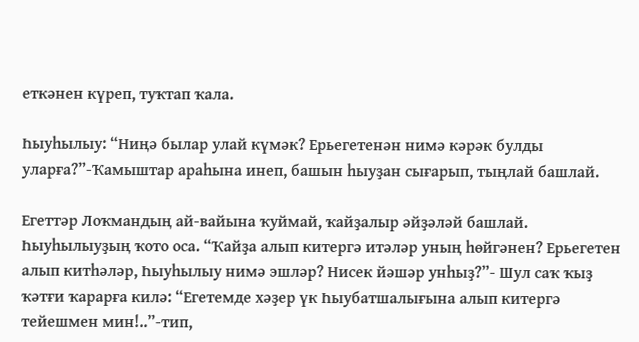еткәнен күреп, туҡтап ҡала.

Һыуһылыу: “Ниңә былар улай күмәк? Ерьегетенән нимә кәрәк булды уларға?”-Ҡамыштар араһына инеп, башын һыуҙан сығарып, тыңлай башлай.

Егеттәр Лоҡмандың ай-вайына ҡуймай, ҡайҙалыр әйҙәләй башлай. Һыуһылыуҙың ҡото оса. “Ҡайҙа алып китергә итәләр уның һөйгәнен? Ерьегетен алып китһәләр, Һыуһылыу нимә эшләр? Нисек йәшәр унһыҙ?”- Шул саҡ ҡыҙ ҡәтғи ҡарарға килә: “Егетемде хәҙер үк Һыубатшалығына алып китергә тейешмен мин!..”-тип,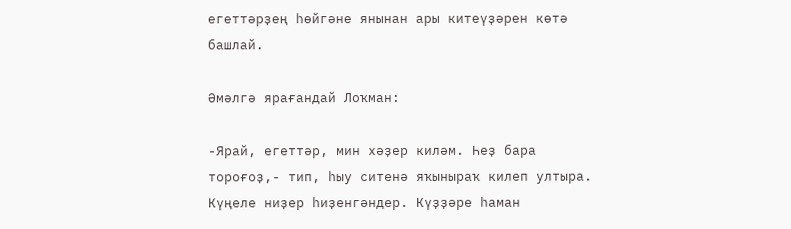егеттәрҙең һөйгәне янынан ары китеүҙәрен көтә башлай.

Әмәлгә ярағандай Лоҡман:

-Ярай, егеттәр, мин хәҙер киләм. Һеҙ бара тороғоҙ,- тип, һыу ситенә яҡыныраҡ килеп ултыра. Күңеле ниҙер һиҙенгәндер. Күҙҙәре һаман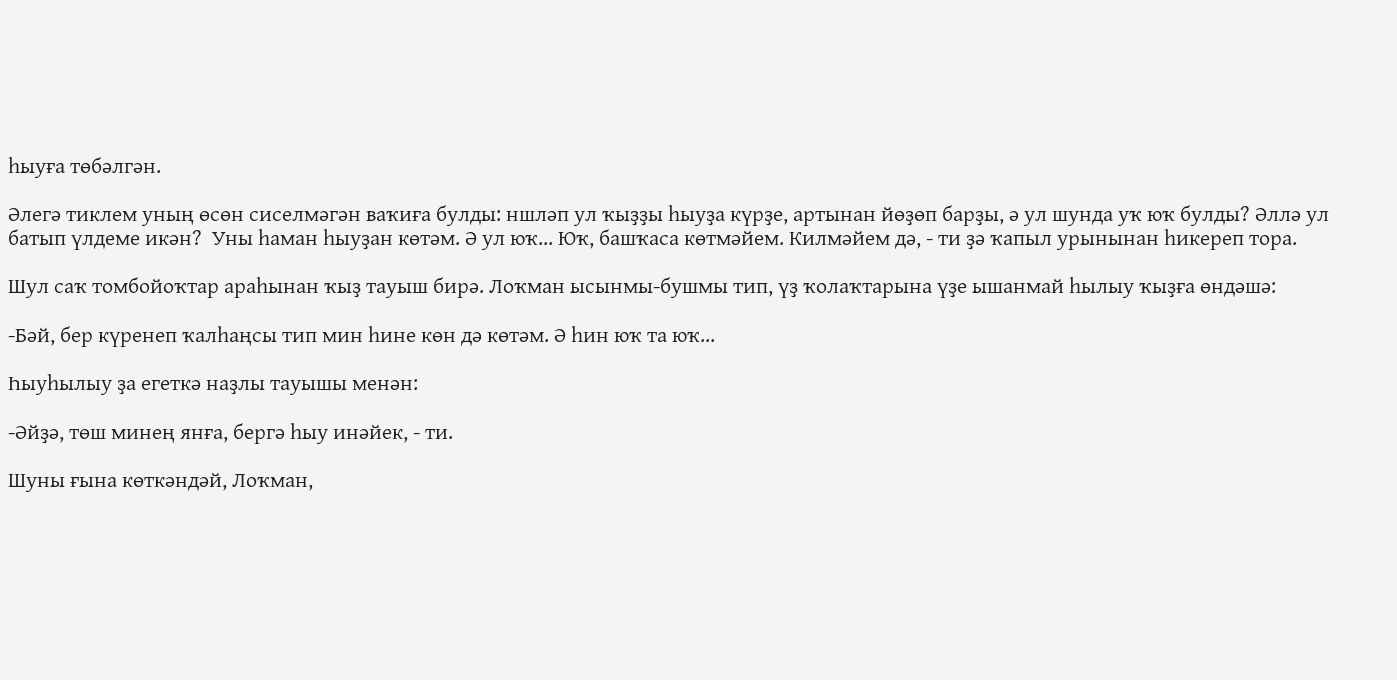һыуға төбәлгән.

Әлегә тиклем уның өсөн сиселмәгән ваҡиға булды: ншләп ул ҡыҙҙы һыуҙа күрҙе, артынан йөҙөп барҙы, ә ул шунда уҡ юҡ булды? Әллә ул батып үлдеме икән?  Уны һаман һыуҙан көтәм. Ә ул юҡ... Юҡ, башҡаса көтмәйем. Килмәйем дә, - ти ҙә ҡапыл урынынан һикереп тора.

Шул саҡ томбойоҡтар араһынан ҡыҙ тауыш бирә. Лоҡман ысынмы-бушмы тип, үҙ ҡолаҡтарына үҙе ышанмай һылыу ҡыҙға өндәшә:

-Бәй, бер күренеп ҡалһаңсы тип мин һине көн дә көтәм. Ә һин юҡ та юҡ...

Һыуһылыу ҙа егеткә наҙлы тауышы менән:

-Әйҙә, төш минең янға, бергә һыу инәйек, - ти.

Шуны ғына көткәндәй, Лоҡман,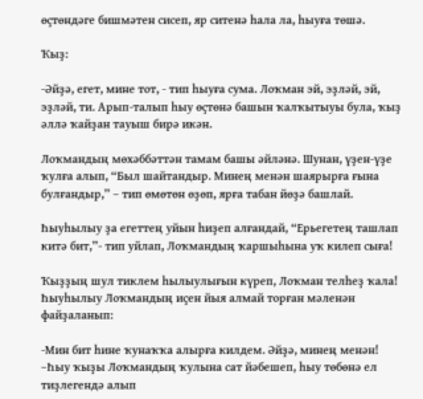өҫтөндәге бишмәтен сисеп, яр ситенә һала ла, һыуға төшә.

Ҡыҙ:

-Әйҙә, егет, мине тот, - тип һыуға сума. Лоҡман эй, эҙләй, эй, эҙләй, ти. Арып-талып һыу өҫтөнә башын ҡалҡытыуы була, ҡыҙ әллә ҡайҙан тауыш бирә икән.

Лоҡмандың мөхәббәттән тамам башы әйләнә. Шунан, үҙен-үҙе ҡулға алып, “Был шайтандыр. Минең менән шаярырға ғына булғандыр,” – тип өмөтөн өҙөп, ярға табан йөҙә башлай.

Һыуһылыу ҙа егеттең уйын һиҙеп алғандай, “Ерьегетең ташлап китә бит,”- тип уйлап, Лоҡмандың ҡаршыһына уҡ килеп сыға!

Ҡыҙҙың шул тиклем һылыулығын күреп, Лоҡман телһеҙ ҡала! Һыуһылыу Лоҡмандың иҫен йыя алмай торған мәленән файҙаланып:

-Мин бит һине ҡунаҡҡа алырға килдем. Әйҙә, минең менән! –Һыу ҡыҙы Лоҡмандың ҡулына сат йәбешеп, һыу төбөнә ел тиҙлегендә алып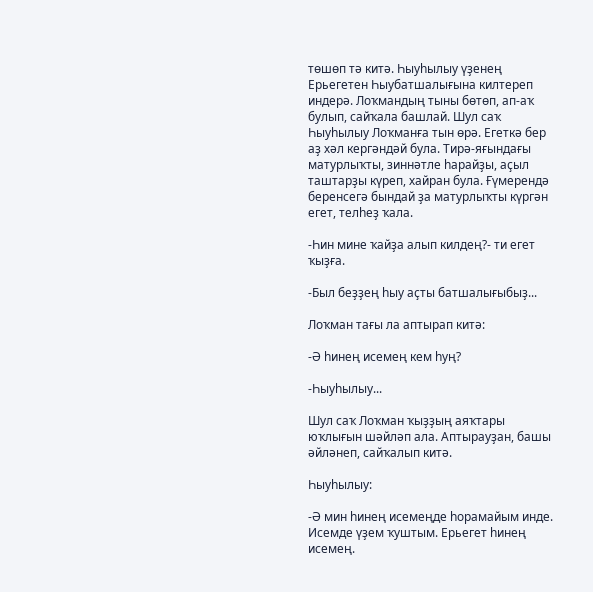төшөп тә китә. Һыуһылыу үҙенең Ерьегетен Һыубатшалығына килтереп индерә. Лоҡмандың тыны бөтөп, ап-аҡ булып, сайҡала башлай. Шул саҡ Һыуһылыу Лоҡманға тын өрә. Егеткә бер аҙ хәл кергәндәй була. Тирә-яғындағы матурлыҡты, зиннәтле һарайҙы, аҫыл таштарҙы күреп, хайран була. Ғүмерендә беренсегә бындай ҙа матурлыҡты күргән егет, телһеҙ ҡала.

-Һин мине ҡайҙа алып килдең?- ти егет ҡыҙға.

-Был беҙҙең һыу аҫты батшалығыбыҙ...

Лоҡман тағы ла аптырап китә:

-Ә һинең исемең кем һуң?

-Һыуһылыу...

Шул саҡ Лоҡман ҡыҙҙың аяҡтары юҡлығын шәйләп ала. Аптырауҙан, башы әйләнеп, сайҡалып китә.

Һыуһылыу:

-Ә мин һинең исемеңде һорамайым инде. Исемде үҙем ҡуштым. Ерьегет һинең исемең.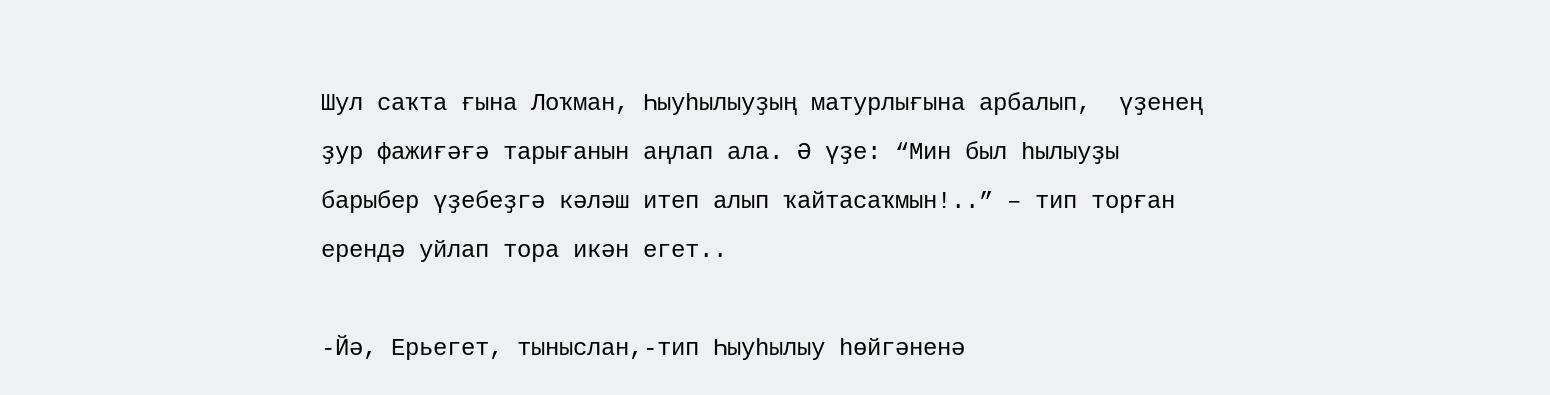Шул саҡта ғына Лоҡман, Һыуһылыуҙың матурлығына арбалып,  үҙенең ҙур фажиғәғә тарығанын аңлап ала. Ә үҙе: “Мин был һылыуҙы барыбер үҙебеҙгә кәләш итеп алып ҡайтасаҡмын!..” – тип торған ерендә уйлап тора икән егет..

-Йә, Ерьегет, тыныслан,-тип Һыуһылыу һөйгәненә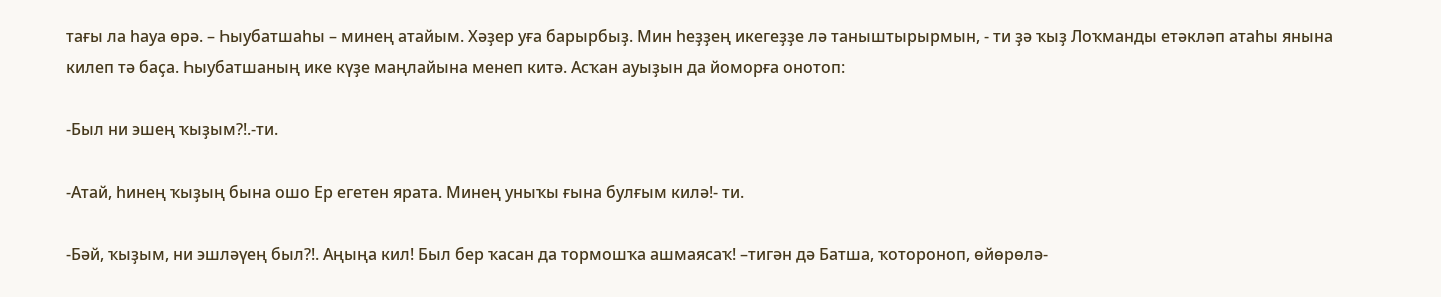тағы ла һауа өрә. – Һыубатшаһы – минең атайым. Хәҙер уға барырбыҙ. Мин һеҙҙең икегеҙҙе лә таныштырырмын, - ти ҙә ҡыҙ Лоҡманды етәкләп атаһы янына килеп тә баҫа. Һыубатшаның ике күҙе маңлайына менеп китә. Асҡан ауыҙын да йоморға онотоп:

-Был ни эшең ҡыҙым?!.-ти.

-Атай, һинең ҡыҙың бына ошо Ер егетен ярата. Минең уныҡы ғына булғым килә!- ти.

-Бәй, ҡыҙым, ни эшләүең был?!. Аңыңа кил! Был бер ҡасан да тормошҡа ашмаясаҡ! –тигән дә Батша, ҡотороноп, өйөрөлә-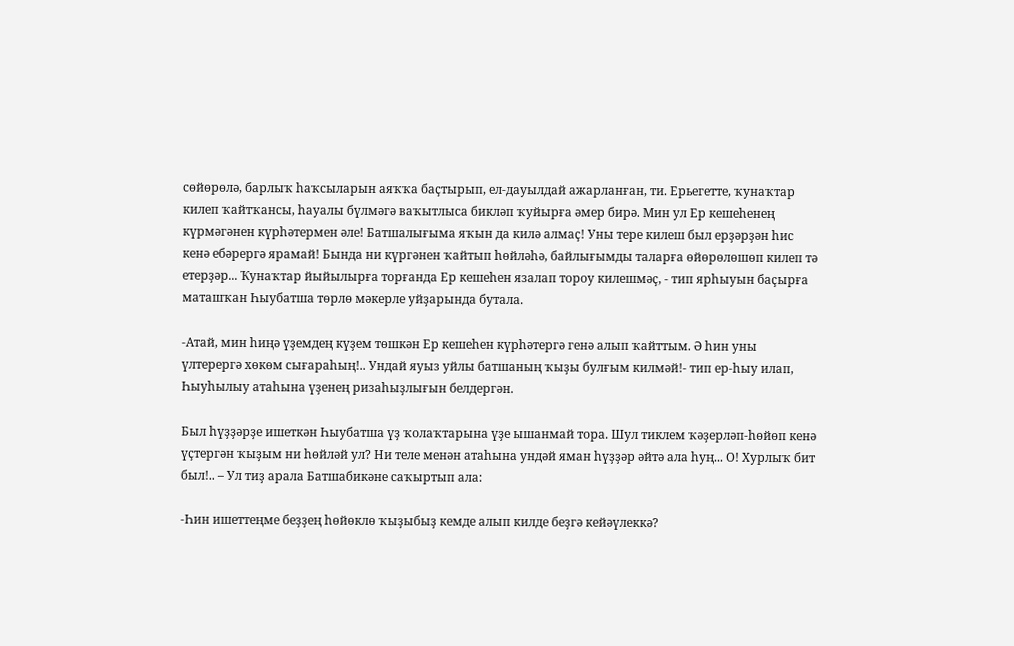сөйөрөлә, барлыҡ һаҡсыларын аяҡҡа баҫтырып, ел-дауылдай ажарланған, ти. Ерьегетте, ҡунаҡтар килеп ҡайтҡансы, һауалы бүлмәгә ваҡытлыса бикләп ҡуйырға әмер бирә. Мин ул Ер кешеһенең күрмәгәнен күрһәтермен әле! Батшалығыма яҡын да килә алмаҫ! Уны тере килеш был ерҙәрҙән һис кенә ебәрергә ярамай! Бында ни күргәнен ҡайтып һөйләһә, байлығымды таларға өйөрөлөшөп килеп тә етерҙәр... Ҡунаҡтар йыйылырға торғанда Ер кешеһен язалап тороу килешмәҫ, - тип ярһыуын баҫырға маташҡан Һыубатша төрлө мәкерле уйҙарында бутала.

-Атай, мин һиңә үҙемдең күҙем төшкән Ер кешеһен күрһәтергә генә алып ҡайттым. Ә һин уны үлтерергә хөкөм сығараһың!.. Ундай яуыз уйлы батшаның ҡыҙы булғым килмәй!- тип ер-һыу илап, Һыуһылыу атаһына үҙенең ризаһыҙлығын белдергән.

Был һүҙҙәрҙе ишеткән Һыубатша үҙ ҡолаҡтарына үҙе ышанмай тора. Шул тиклем ҡәҙерләп-һөйөп кенә үҫтергән ҡыҙым ни һөйләй ул? Ни теле менән атаһына ундәй яман һүҙҙәр әйтә ала һуң... О! Хурлыҡ бит был!.. – Ул тиҙ арала Батшабикәне саҡыртып ала:

-Һин ишеттеңме беҙҙең һөйөклө ҡыҙыбыҙ кемде алып килде беҙгә кейәүлеккә?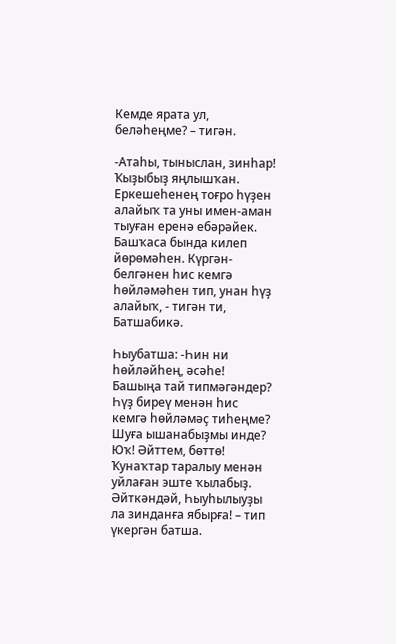Кемде ярата ул, беләһеңме? – тигән.

-Атаһы, тыныслан, зинһар! Ҡыҙыбыҙ яңлышҡан. Еркешеһенең тоғро һүҙен алайыҡ та уны имен-аман тыуған еренә ебәрәйек. Башҡаса бында килеп йөрөмәһен. Күргән-белгәнен һис кемгә һөйләмәһен тип, унан һүҙ алайыҡ, - тигән ти, Батшабикә.

Һыубатша: -Һин ни һөйләйһең, әсәһе! Башыңа тай типмәгәндер? Һүҙ биреү менән һис кемгә һөйләмәҫ тиһеңме? Шуға ышанабыҙмы инде? Юҡ! Әйттем, бөттө! Ҡунаҡтар таралыу менән уйлаған эште ҡылабыҙ. Әйткәндәй, Һыуһылыуҙы ла зинданға ябырға! – тип үкергән батша.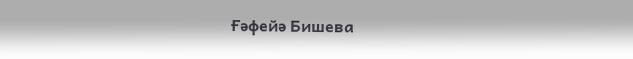Ғәфейә Бишева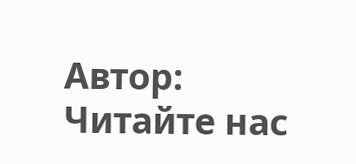Автор:
Читайте нас